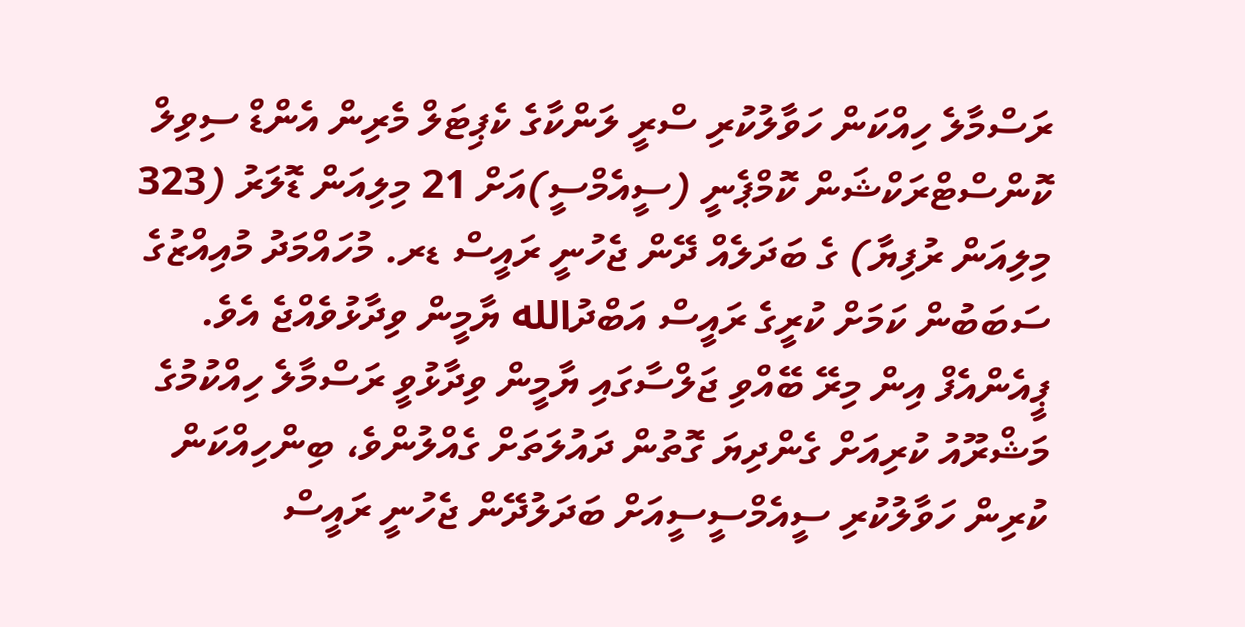ރަސްމާލެ ހިއްކަން ހަވާލުކުރި ސްރީ ލަންކާގެ ކެޕިޓަލް މެރިން އެންޑް ސިވިލް ކޮންސްޓްރަކްޝަން ކޮމްޕެނީ (ސީއެމްސީ)އަށް 21 މިލިއަން ޑޮލަރު (323 މިލިއަން ރުފިޔާ) ގެ ބަދަލެއް ދޭން ޖެހުނީ ރައީސް ޑރ. މުހައްމަދު މުއިއްޒުގެ ސަބަބުން ކަމަށް ކުރީގެ ރައީސް އަބްދުالله ޔާމީން ވިދާޅުވެއްޖެ އެވެ.
ޕީއެންއެފް އިން މިރޭ ބޭއްވި ޖަލްސާގައި ޔާމީން ވިދާޅުވީ ރަސްމާލެ ހިއްކުމުގެ މަޝްރޫއު ކުރިއަށް ގެންދިޔަ ގޮތުން ދައުލަތަށް ގެއްލުންވެ، ބިންހިއްކަން ކުރިން ހަވާލުކުރި ސީއެމްސީސީއަށް ބަދަލުދޭން ޖެހުނީ ރައީސް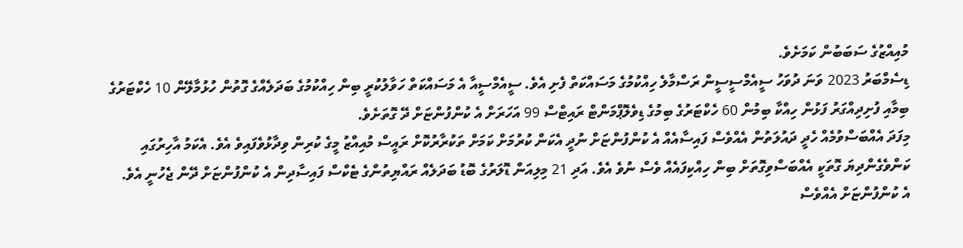މުއިއްޒުގެ ސަބަބުން ކަމަށެވެ.
ޑިސެމްބަރު 2023 ވަނަ ދުވަހު ސީއެމްސީސީން ރަސްމާލެ ހިއްކުމުގެ މަސައްކަތް ފެށި އެވެ. ސީއެމްސީއާ އެ މަސައްކަތް ހަވާލުކުރީ ބިން ހިއްކުމުގެ ބަދަލެއްގެ ގޮތުން ހުޅުމާލޭން 10 ހެކްޓަރުގެ ބިމާއި ފުށިދިއްގަރު ފަޅުން ހިއްކާ ބިމުން 60 ހެކްޓަރުގެ ބިމުގެ ޑިވެލޮޕްމަންޓް ރައިޓްސް 99 އަހަރަށް އެ ކުންފުންޏަށް ދޭ ގޮތަށެވެ.
މިފަދަ އެއްބަސްވުމެއް ހެދީ ދައުލަތުން އެއްވެސް ފައިސާއެއް އެ ކުންފުންޏަށް ނުދީ އެކަން ކުރުމަށް ކަމަށް ތަކުރާރުކޮށް ރައީސް މުއިއްޒު މީގެ ކުރިން ވިދާޅުވެފައިވެ އެވެ. އެކަމު އާހިރުގައި ކަންވެގެންދިޔަ ގޮތަކީ އެއްބަސްވިގޮތަށް ބިން ހިއްކިފައެއް ވެސް ނުވެ އެވެ. އަދި 21 މިލިއަން ޑޮލަރުގެ ބޮޑު ބަދަލެއް ރައްޔިތުންގެ ޓެކްސް ފައިސާދިން އެ ކުންފުންޏަށް ދޭން ޖެހުނީ އެވެ.
އެ ކުންފުންޏަށް އެއްވެސް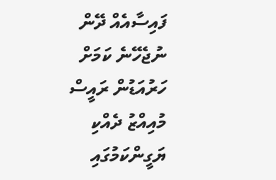ފައިސާއެއް ދޭން ނުޖެހޭނެ ކަމަށް ހަރުއަޑުން ރައީސް މުއިއްޒު ދެއްކި ޔަގީންކަމުގައި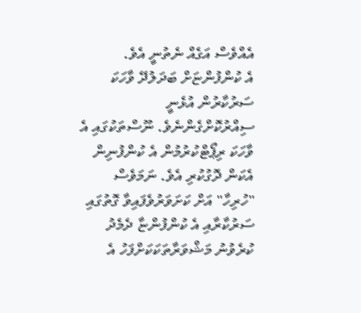އެއްވެސް އަގެއް ނެތުނީ އެވެ.
އެ ކުންފުންޏަށް ބަދަލުދޭ ވާހަކަ ސަރުކާރުން އުޅެނީ ސިއްރުކޮށްގެންނެވެ. ނޫސްތަކުގައި އެ ވާހަކަ ރިޕޯޓްކުރުމުން އެ ކުންފުނިން އެކަން ދޮގުކުރި އެވެ. ނަމަވެސް "ހުރިހާ" އަށް ކަށަވަރުވެފައިވާ ގޮތުގައި ސަރުކާރާއި އެ ކުންފުންޏާ ދެމެދު ކުރެވުނު މަޝްވަރާތަކަކަށްފަހު އެ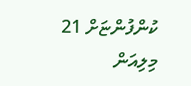ކުންފުންޏަށް 21 މިލިއަން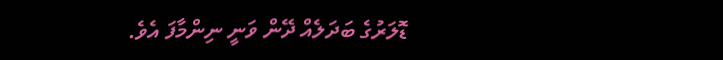ޑޮލަރުގެ ބަދަލެއް ދޭން ވަނީ ނިންމާފަ އެވެ.